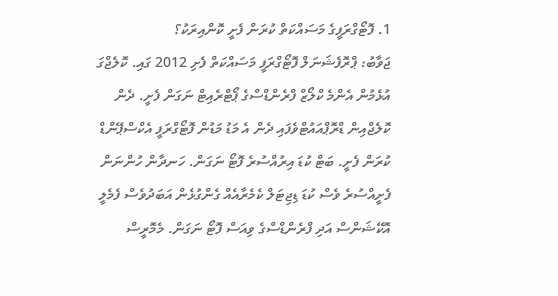1. ފޮޓޯގްރަފީގެ މަސައްކަތް ކުރަން ފެށީ ކޮންއިރަކު؟
ޖަވާބު: ޕްރޮފެޝަނަލް ފޮޓޯގްރަފީ މަސައްކަތް ފެށި 2012 ގައި. ކޮލެޖްގަ އުޅެމުން އެންމެ ކްލޯޒް ފްރެންޑްސްގެ ޕޯޓްރެއިޓް ނަގަން ފެށީ. ދެން ކޮލެޖްއިން ޑްރޮޕްއައުޓްވެފައި ދެން އެ މަޑު މަޑުން ފޮޓޯގްރަފީ އެކްސްޕޭންޑް ކުރަން ފެށީ. ބަޓް ކުޑަ އިރުއްސުރެ ފޮޓޯ ނަގަން. ހަނދާން ހުންނަން ފެށީއްސުރެ ވެސް ކުޑަ ޑިޖިޓަލް ކެމެރާއެއް ގެންގުޅެން އަބަދުވެސް ފެމެލީ އޮކޭޝަންސް އަދި ފްރެންޑްސްގެ ވިއަސް ފޮޓޯ ނަގަން. މެމޮރީސް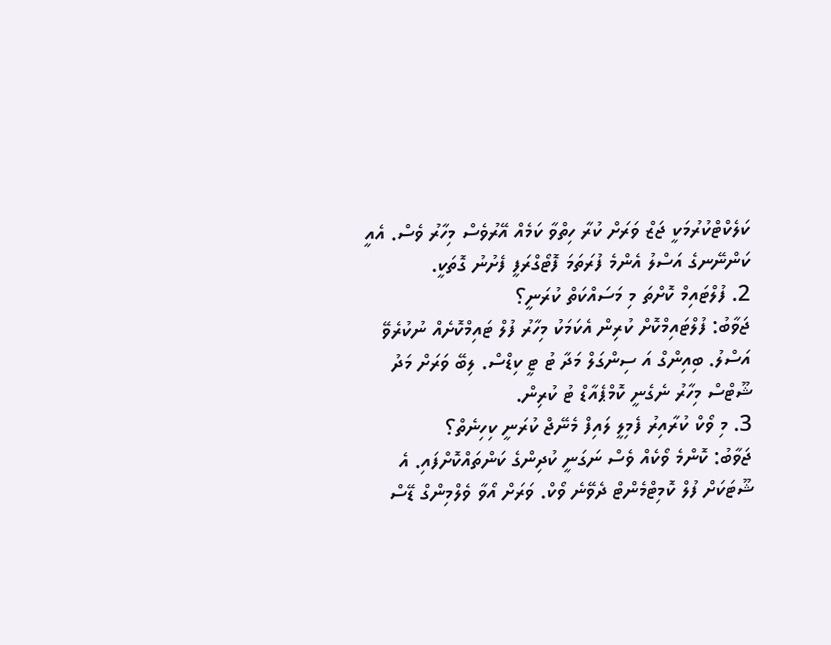ކަލެކްޓްކުރުމަކީ ޖަޒް ވަރަށް ކުރާ ހިތްވާ ކަމެއް އޭރުވެސް މިހާރު ވެސް. އެއީ ކަންނޭނގެ އަސްލު އެންމެ ފުރަތަމަ ފޮޓޯގްރަފީ ފެށުނު ގޮތަކީ.
2. ފުލްޓައިމް ކޮށްތަ މި މަސައްކަތް ކުރަނީ؟
ޖަވާބު: ފުލްޓައިމްކޮށް ކުރިން އެކަމަކު މިހާރު ފުލް ޓައިމްކޮށެއް ނުކުރެވޭ އަސްލު. ބިއިންގް އަ ސިންގަލް މަދާ ޓު ޓީ ކިޑްސް. ލިބޭ ވަރަށް މަދު ޝޫޓްސް މިހާރު ނެގެނީ ކޮމްޕެއާޑް ޓު ކުރިން.
3. މި ވޯކް ކުރާއިރު ފެމިލީ ލައިފް މެނޭޖް ކުރަނީ ކިހިނެތް؟
ޖަވާބު: ކޮންމެ ވޯކެއް ވެސް ނަގަނީ ކުދިންގެ ކަންތައްކޮށްފައި. އެ ޝޫޓަކަށް ފުލް ކޮމިޓްމެންޓް ދެވޭނެ ވޯކް. ވަރަށް އޯވާ ވެލްމިންގް ޑޭސް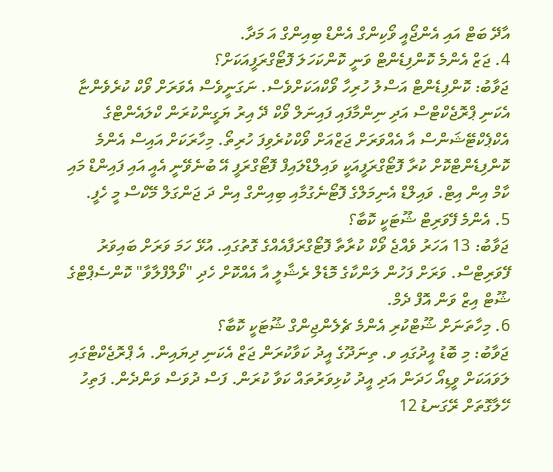އާދޭ ބަޓް އައި އެންޖޯއީ ވޯކިންގް އެންޑް ބިއިންގް އަ މަދާ.
4. ޖަޒް އެންމެ ކޮންފިޑެންޓް ވަނީ ކޮންކަހަލަ ފޮޓޯގްރަފީއަކަށް؟
ޖަވާބު: ކޮންފިޑެންޓް އަސްލު ހުރިހާ ވޯކްއަކަށްވެސް. ނަގަނީވެސް އެވަރަށް ވޯކް ކުރެވެންޏާ އެކަނި ޕްރޮޖެކްޓްސް އަދި ނިންމާފައި ފައިނަލް ވޯކް ދޭ އިރު ޔަގީންކުރަން ކްލައެންޓްގެ އެކްޕެކްޓޭޝަންސް އާ އެއްވަރަށް ޖަޒްއަށް ވޯކްކުރެވިފަ ހުރިތޯ. މިހާރަކަށް އައިސް އެންމެ ކޮންފިޑެންޓްކޮށް ކުރާ ފޮޓޯގްރަފީއަކީ ވައިލްޑްލައިފް ފޮޓޯގްރަފީ އޭ ބުނެވޭނީ އެއީ އައި ފައިންޑް މައި ކާމް އިން އިޓް. ވައިލްޑް އެނިމަލްގެ ފޮޓޯނެގުމާއި ބިއިންގް އިން ދަ ޖަންގަލް މޭކްސް މީ ހެފީ.
5. އެންމެ ފޭވަރިޓް ޝޫޓަކީ ކޮބާ؟
ޖަވާބު: 13 އަހަރު ވެއްޖެ ވޯކް ކުރާތާ ފޮޓޯގްރަފާއެއްގެ ގޮތުގައި. އުޅޭ ހަމަ ވަރަށް ބައިވަރު ފޭވަރިޓްސް. ވަރަށް ފަހުން ލަންކާގެ މޮޑެލް ރެޝާލީ އާ އެއްކޮށް ހެދި "ވޯލްފްލާވާ" ކޮންސެޕްޓްގެ ޝޫޓް އިޒް ވަން އޮފް ދެމް.
6. މިހާތަނަށް ޝޫޓްކުރި އެންމެ ޗެލެންޖިންގް ޝޫޓަކީ ކޮބާ؟
ޖަވާބު: މި ބޮޑު އީދުގައި ވ. ތިނަދޫގެ އީދު ކަވާކުރަން ޖަޒް އެކަނި ދިޔައިން. އެ ޕްރޮޖެކްޓްގައި ލަވައަކަށް ވީޑިއޯ ހަދަން އަދި އީދު ކުޅިވަރުތައް ކަވާ ކުރަން. ފަސް ދުވަސް ވަންދެން. ފަތިހު ހޭލާގޮތަށް ރޭގަނޑު 12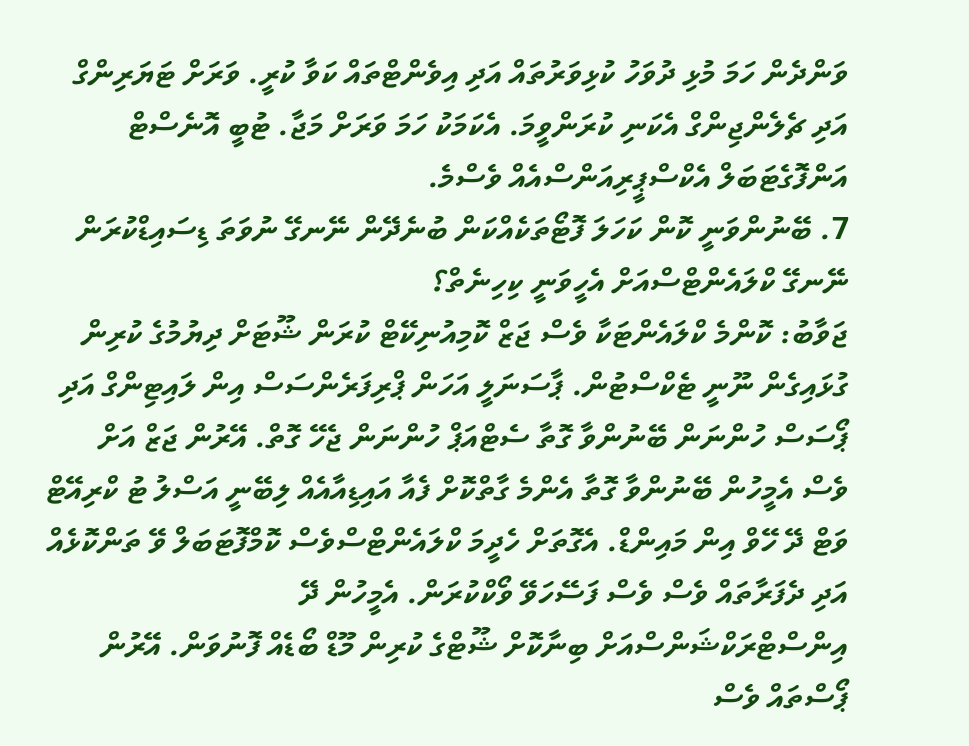ވަންދެން ހަމަ މުޅި ދުވަހު ކުޅިވަރުތައް އަދި އިވެންޓްތައް ކަވާ ކުރީ. ވަރަށް ޓަޔަރިންގް އަދި ޗެލެންޖިންގް އެކަނި ކުރަންވީމަ. އެކަމަކު ހަމަ ވަރަށް މަޖާ. ޓުބީ އޮނެސްޓް އަންފޮގެޓަބަލް އެކްސްޕީރިއަންސްއެއް ވެސްމެ.
7. ބޭނުންވަނީ ކޮން ކަހަލަ ފޮޓޯތަކެއްކަން ބުނެދޭން ނޭނގޭ ނުވަތަ ޑިސައިޑްކުރަން ނޭނގޭ ކްލައެންޓްސްއަށް އެހީވަނީ ކިހިނެތް؟
ޖަވާބު: ކޮންމެ ކްލައެންޓަކާ ވެސް ޖަޒް ކޮމިއުނިކޭޓް ކުރަން ޝޫޓަށް ދިޔުމުގެ ކުރިން ގުޅައިގެން ނޫނީ ޓެކްސްޓުން. ޕާސަނަލީ އަހަން ޕްރިފަރެންސަސް އިން ލައިޓިންގް އަދި ޕޯސަސް ހުންނަން ބޭނުންވާ ގޮތާ ސެޓްއަޕް ހުންނަން ޖެހޭ ގޮތް. އޭރުން ޖަޒް އަށް ވެސް އެމީހުން ބޭނުންވާ ގޮތާ އެންމެ ގާތްކޮށް ފެއާ އައިޑިއާއެއް ލިބޭނީ އަސްލު ޓު ކްރިއޭޓް ވަޓް ދޭ ހޭވް އިން މައިންޑް. އެގޮތަށް ހެދީމަ ކްލައެންޓްސްވެސް ކޮމްފޮޓަބަލް ވޭ ތަންކޮޅެއް އަދި ދެފަރާތައް ވެސް ވެސް ފަސޭހަވޭ ވޯކްކުރަން. އެމީހުން ދޭ އިންސްޓްރަކްޝަންސްއަށް ބިނާކޮށް ޝޫޓްގެ ކުރިން މޫޑް ބޯޑެއް ފޮނުވަން. އޭރުން ޕޯސްތައް ވެސް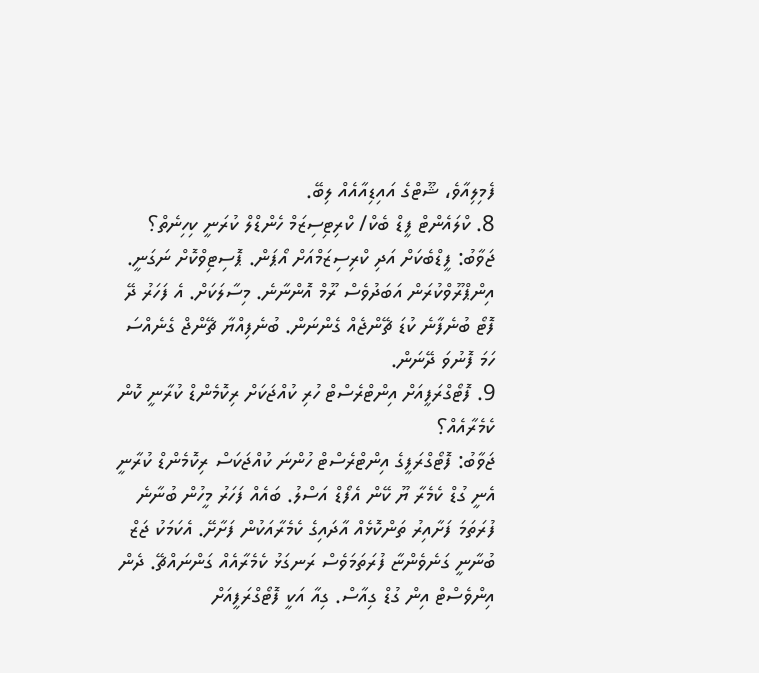ފެމިލިއާވެ، ޝޫޓްގެ އައިޑިއާއެއް ލިބޭ.
8. ކްލައެންޓް ފީޑް ބެކް/ ކްރިޓިސިޒަމް ހެންޑްލް ކުރަނީ ކިހިނެތް؟
ޖަވާބު: ފީޑްބެކަށް އަދި ކްރިސިޒަމްއަށް އޯޕަން. ޕޮސިޓިވްކޮށް ނަގަނީ. އިންޕްރޫވްކުރަން އަބަދުވެސް ރޫމް އޮންނާނެ. މިސާލަކަށް. އެ ފަހަރު ދޭ ފޮޓޯ ބުނެފާނެ ކުޑަ ޗޭންޖެއް ގެންނަން. ބުނެފިއްޔާ ޗޭންޖް ގެނެއްސަ ހަމަ ފޮނުވަ ދޭނަން.
9. ފޮޓޯގްރަފީއަށް އިންޓްރެސްޓް ހުރި ކުއްޖަކަށް ރިކޮމެންޑް ކުރާނީ ކޮން ކެމެރާއެއް؟
ޖަވާބު: ފޮޓޯގްރަފީގެ އިންޓްރެސްޓް ހުންނަ ކުއްޖަކަސް ރިކޮމެންޑް ކުރާނީ އެނީ ގުޑް ކެމެރާ ޔޫ ކޭން އެފޯޑް އަސްލު. ބައެއް ފަހަރު މީހުން ބުނާނެ ފުރަތަމަ ފަށާއިރު ތަންކޮޅެއް އާދައިގެ ކެމެރާއަކުން ފަށާށޭ. އެކަމަކު ޖަޒް ބުނާނީ ގަނެވެންޏާ ފުރަތަމަވެސް ރަނގަޅު ކެމެރާއެއް ގަންނައްޗޭ. ދެން އިންވެސްޓް އިން ގުޑް ގިއާސް. ގިއާ އަކީ ފޮޓޯގްރަފީއަށް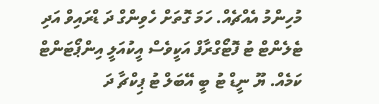މުހިންމު އެއްޗެއް. ހަމަ ގޮތަށް ހެވިންގް ދަ ޑްރައިވް އަދި ޓެލެންޓް ޓު ފޮޓޯގްރާފް އަކީވެސް އީކުއަލީ އިންޕޯޓަންޓް ކަމެއް. ޔޫ ނީޑް ޓު ބީ އޭބަލް ޓު ޕިކްޗާ ދަ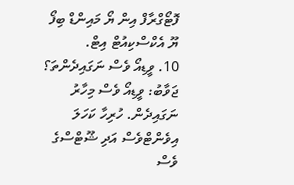ފޮޓޯގްރާފް އިން ޔޯ މައިންޑް ބިފޯ ޔޫ އެކްސްކިއުޓް އިޓް.
10. ވީޑިއޯ ވެސް ނަގައިދެންތަ؟
ޖަވާބު: ވީޑިއޯ ވެސް މިހާރު ނަގައިދެން. ހުރިހާ ކަހަލަ އިވެންޓްވެސް އަދި ޝޫޓްސްގެ ވެސް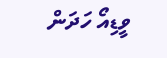ވީޑިއޯ ހަދަން